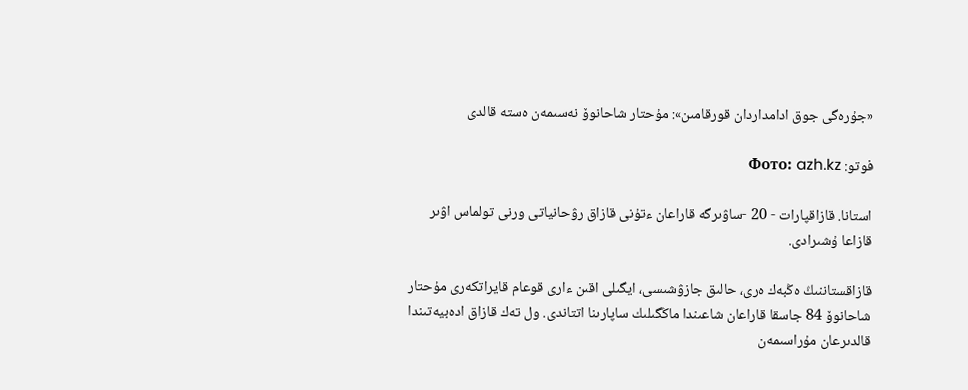«جۇرەگى جوق ادامداردان قورقامىن»: مۇحتار شاحانوۆ نەسىمەن ەستە قالدى

فوتو: Фото: azh.kz

استانا. قازاقپارات - 20 -ساۋىرگە قاراعان ءتۇنى قازاق رۋحانياتى ورنى تولماس اۋىر قازاعا ۇشىرادى.

قازاقستاننىڭ ەڭبەك ەرى، حالىق جازۋشىسى، ايگىلى اقىن ءارى قوعام قايراتكەرى مۇحتار شاحانوۆ 84 جاسقا قاراعان شاعىندا ماڭگىلىك ساپارىنا اتتاندى. ول تەك قازاق ادەبيەتىندا قالدىرعان مۇراسىمەن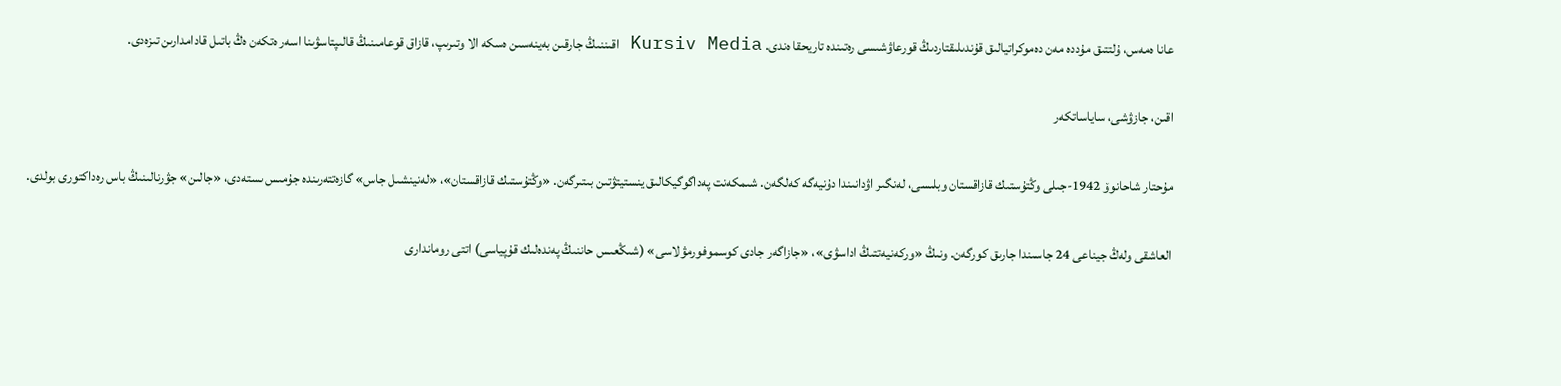عانا ەمەس، ۇلتتىق مۇددە مەن دەموكراتيالىق قۇندىلىقتاردىڭ قورعاۋشىسى رەتىندە تاريحقا ەندى. Kursiv Media اقىننىڭ جارقىن بەينەسىن ەسكە الا وتىرىپ، قازاق قوعامىنىڭ قالىپتاسۋىنا اسەر ەتكەن ەڭ باتىل قادامدارىن تىزەدى.

اقىن، جازۋشى، ساياساتكەر

مۇحتار شاحانوۆ 1942-جىلى وڭتۇستىك قازاقستان وبلىسى، لەنگىر اۋدانىندا دۇنيەگە كەلگەن. شىمكەنت پەداگوگيكالىق ينستيتۋتىن بىتىرگەن. «وڭتۇستىك قازاقستان»، «لەنينشىل جاس» گازەتتەرىندە جۇمىس ىستەدى، «جالىن» جۋرنالىنىڭ باس رەداكتورى بولدى.

العاشقى ولەڭ جيناعى 24 جاسىندا جارىق كورگەن. ونىڭ «وركەنيەتتىڭ اداسۋى»، «جازاگەر جادى كوسموفورمۋلاسى» (شىڭعىس حاننىڭ پەندەلىك قۇپياسى) اتتى روماندارى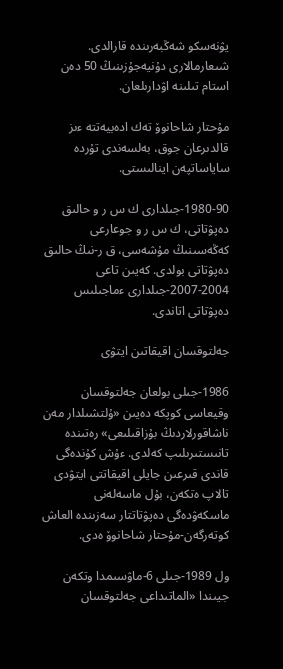يۋنەسكو شەڭبەرىندە قارالدى. شىعارمالارى دۇنيەجۇزىنىڭ 50 دەن استام تىلىنە اۋدارىلعان.

مۇحتار شاحانوۆ تەك ادەبيەتتە ءىز قالدىرعان جوق، بەلسەندى تۇردە ساياساتپەن اينالىستى.

1980-90-جىلدارى ك س ر و حالىق دەپۋتاتى، ك س ر و جوعارعى كەڭەسىنىڭ مۇشەسى، ق ر-نىڭ حالىق دەپۋتاتى بولدى. كەيىن تاعى 2004-2007-جىلدارى ءماجىلىس دەپۋتاتى اتاندى.

جەلتوقسان اقيقاتىن ايتۋى

1986-جىلى بولعان جەلتوقسان وقيعاسى كوپكە دەيىن «ۇلتشىلدار مەن ناشاقورلاردىڭ بۇزاقىلىعى» رەتىندە تانىستىرىلىپ كەلدى. ءۇش كۇندەگى قاندى قىرعىن جايلى اقيقاتتى ايتۋدى تالاپ ەتكەن، بۇل ماسەلەنى ماسكەۋدەگى دەپۋتاتتار سەزىندە العاش كوتەرگەن-مۇحتار شاحانوۆ ەدى.

ول 1989-جىلى 6-ماۋسىمدا وتكەن جيىندا «الماتىداعى جەلتوقسان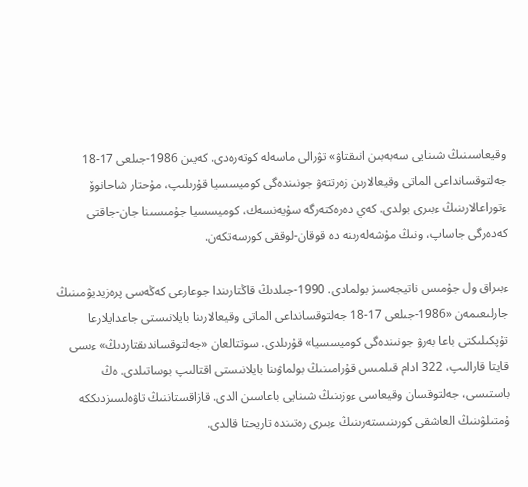وقيعاسىنىڭ شىنايى سەبەبىن انىقتاۋ» تۋرالى ماسەلە كوتەرەدى. كەيىن 1986-جىلعى 17-18 جەلتوقسانداعى الماتى وقيعالارىن زەرتتەۋ جونىندەگى كوميسسيا قۇرىلىپ، مۇحتار شاحانوۆ ءتوراعالارىنىڭ ءبىرى بولدى. كەي دەرەكتەرگە سۇيەنسەك، كوميسسيا جۇمىسىنا جان-جاقتى كەدەرگى جاساپ، ونىڭ مۇشەلەرىنە دە قوقان-لوققى كورسەتكەن.

ءبىراق ول جۇمىس ناتيجەسىز بولمادى. 1990-جىلدىڭ قاڭتارىندا جوعارعى كەڭەسى پرەزيديۋمىنىڭ جارلىعىمەن «1986-جىلعى 17-18 جەلتوقسانداعى الماتى وقيعالارىنا بايلانىستى جاعدايلارعا تۇپكىلىكتى باعا بەرۋ جونىندەگى كوميسسيا» قۇرىلدى. سوتتالعان «جەلتوقساندىقتاردىڭ» ءىسى قايتا قارالىپ، 322 ادام قىلمىس قۇرامىنىڭ بولماۋىنا بايلانىستى اقتالىپ بوساتىلدى. ەڭ باستىسى، جەلتوقسان وقيعاسى ءوزىنىڭ شىنايى باعاسىن الدى. قازاقستاننىڭ تاۋەلسىزدىككە ۇمتىلۋىنىڭ العاشقى كورىنىستەرىنىڭ ءبىرى رەتىندە تاريحتا قالدى.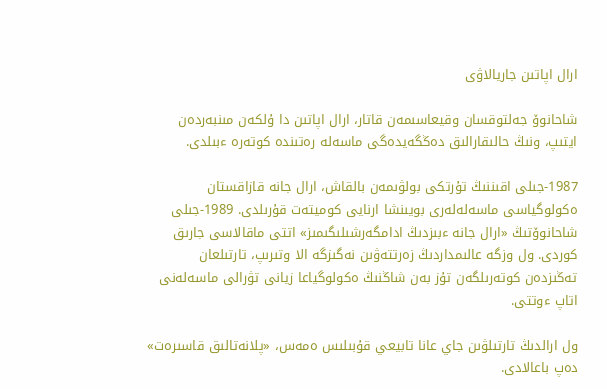ارال اپاتىن جاريالاۋى

شاحانوۆ جەلتوقسان وقيعاسىمەن قاتار، ارال اپاتىن دا ۇلكەن مىنبەردەن ايتىپ، ونىڭ حالىقارالىق دەڭگەيدەگى ماسەلە رەتىندە كوتەرە ءبىلدى.

1987-جىلى اقىننىڭ تۇرتكى بولۋىمەن بالقاش، ارال جانە قازاقستان ەكولوگياسى ماسەلەلەرى بويىنشا ارنايى كوميتەت قۇرىلدى. 1989-جىلى شاحانوۆتىڭ «ارال جانە ءبىزدىڭ ادامگەرشىلىگىمىز» اتتى ماقالاسى جارىق كوردى. ول وزگە عالىمداردىڭ زەرتتەۋىن نەگىزگە الا وتىرىپ، تارتىلعان تەڭىزدەن كوتەرىلگەن تۇز بەن شاڭنىڭ ەكولوگياعا زيانى تۋرالى ماسەلەنى اتاپ ءوتتى.

ول ارالدىڭ تارتىلۋىن جاي عانا تابيعي قۇبىلىس ەمەس، «پلانەتالىق قاسىرەت» دەپ باعالادى.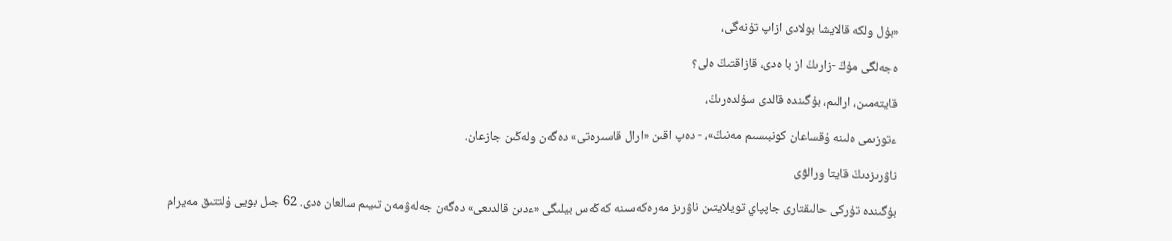«بۇل ولكە قالايشا بولادى ازاپ تۇنەگى،

ەجەلگى مۇڭ -زارىڭ از با ەدى، قازاقتىڭ ەلى؟

قايتەمىن، ارالىم، بۇگىندە قالدى سۇلدەرىڭ،

ءتوزىمى ەلىنە ۇقساعان كونبىسىم مەنىڭ»، - دەپ اقىن «ارال قاسىرەتى» دەگەن ولەڭىن جازعان.

ناۋرىزدىڭ قايتا ورالۋى

بۇگىندە تۇركى حالىقتارى جاپپاي تويلايتىن ناۋرىز مەرەكەسىنە كەڭەس بيلىگى «ءدىن قالدىعى» دەگەن جەلەۋمەن تىيىم سالعان ەدى. 62 جىل بويى ۇلتتىق مەيرام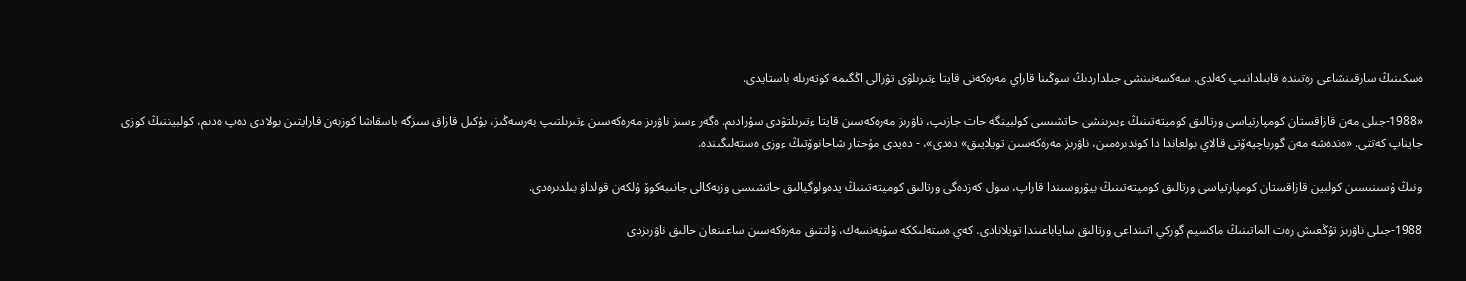ەسكىنىڭ سارقىنشاعى رەتىندە قابىلدانىپ كەلدى. سەكسەنىنشى جىلداردىڭ سوڭىنا قاراي مەرەكەنى قايتا ءتىرىلۋى تۋرالى اڭگىمە كوتەرىلە باستايدى.

«1988-جىلى مەن قازاقستان كومپارتياسى ورتالىق كوميتەتىنىڭ ءبىرىنشى حاتشىسى كولبينگە حات جازىپ، ناۋرىز مەرەكەسىن قايتا ءتىرىلتۋدى سۇرادىم. ەگەر ءسىز ناۋرىز مەرەكەسىن ءتىرىلتىپ بەرسەڭىز، بۇكىل قازاق سىزگە باسقاشا كوزبەن قارايتىن بولادى دەپ ەدىم، كولبيننىڭ كوزى جايناپ كەتتى. «ەندەشە مەن گورباچيەۆتى قالاي بولعاندا دا كوندىرەمىن، ناۋرىز مەرەكەسىن تويلايىق» دەدى»، - دەيدى مۇحتار شاحانوۆتىڭ ءوزى ەستەلىگىندە.

ونىڭ ۇسىنىسىن كولبين قازاقستان كومپارتياسى ورتالىق كوميتەتىنىڭ بيۋروسىندا قاراپ، سول كەزدەگى ورتالىق كوميتەتىنىڭ يدەولوگيالىق حاتشىسى وزبەكالى جانىبەكوۆ ۇلكەن قولداۋ بىلدىرەدى.

1988-جىلى ناۋرىز تۇڭعىش رەت الماتىنىڭ ماكسيم گوركي اتىنداعى ورتالىق ساياباعىندا تويلانادى. كەي ەستەلىككە سۇيەنسەك، ۇلتتىق مەرەكەسىن ساعىنعان حالىق ناۋرىزدى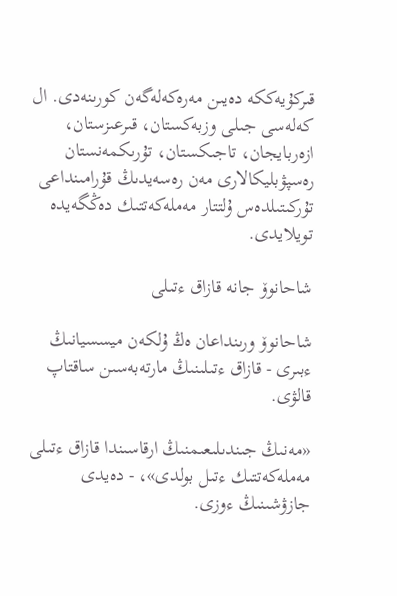قىركۇيەككە دەيىن مەرەكەلەگەن كورىنەدى. ال كەلەسى جىلى وزبەكستان، قىرعىزستان، ازەربايجان، تاجىكستان، تۇرىكمەنستان رەسپۋبليكالارى مەن رەسەيدىڭ قۇرامىنداعى تۇركىتىلدەس ۇلتتار مەملەكەتتىك دەڭگەيدە تويلايدى.

شاحانوۆ جانە قازاق ءتىلى

شاحانوۆ ورىنداعان ەڭ ۇلكەن ميسسيانىڭ ءبىرى - قازاق ءتىلىنىڭ مارتەبەسىن ساقتاپ قالۋى.

«مەنىڭ جىندىلىعىمنىڭ ارقاسىندا قازاق ءتىلى مەملەكەتتىك ءتىل بولدى»، - دەيدى جازۋشىنىڭ ءوزى.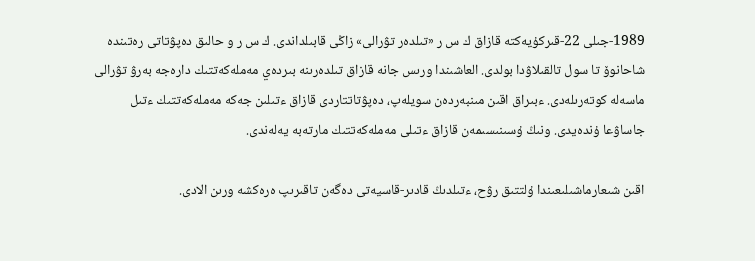1989-جىلى 22-قىركۇيەكتە قازاق ك س ر «تىلدەر تۋرالى» زاڭى قابىلداندى. ك س ر و حالىق دەپۋتاتى رەتىندە شاحانوۆ تا سول تالقىلاۋدا بولدى. العاشىندا ورىس جانە قازاق تىلدەرىنە بىردەي مەملەكەتتىك دارەجە بەرۋ تۋرالى ماسەلە كوتەرىلەدى. ءبىراق اقىن مىنبەردەن سويلەپ، دەپۋتاتتاردى قازاق ءتىلىن جەكە مەملەكەتتىك ءتىل جاساۋعا ۇندەيدى. ونىڭ ۇسىنىسىمەن قازاق ءتىلى مەملەكەتتىك مارتەبە يەلەندى.

اقىن شىعارماشىلىعىندا ۇلتتىق رۋح، ءتىلدىڭ قادىر-قاسيەتى دەگەن تاقىرىپ ەرەكشە ورىن الادى.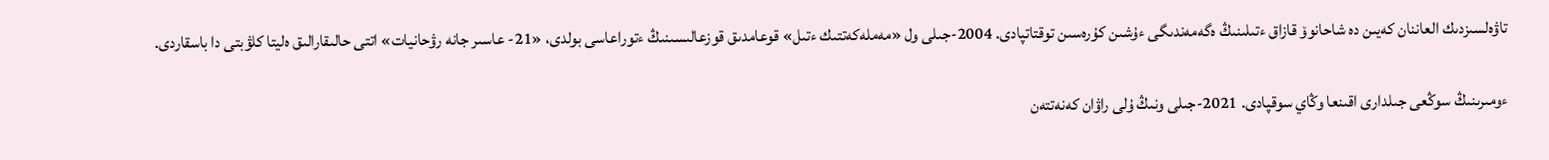تاۋەلسىزدىك العاننان كەيىن دە شاحانوۆ قازاق ءتىلىنىڭ ەگەمەندىگى ءۇشىن كۇرەسىن توقتاتپادى. 2004-جىلى ول «مەملەكەتتىك ءتىل» قوعامدىق قوزعالىسىنىڭ ءتوراعاسى بولدى، «21- عاسىر جانە رۋحانيات» اتتى حالىقارالىق ەليتا كلۋبتى دا باسقاردى.

ءومىرىنىڭ سوڭعى جىلدارى اقىنعا وڭاي سوقپادى. 2021-جىلى ونىڭ ۇلى راۋان كەنەتتەن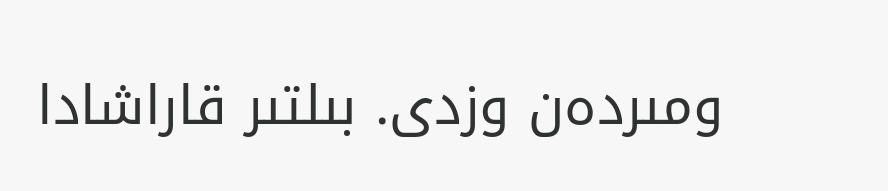ومىردەن وزدى. بىلتىر قاراشادا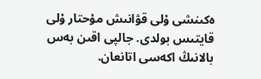ەكىنشى ۇلى قۋانىش مۇحتار ۇلى قايتىس بولدى. جالپى اقىن بەس بالانىڭ اكەسى اتانعان.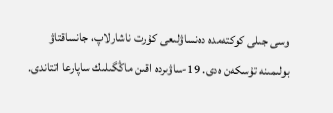وسى جىلى كوكتەمدە دەنساۋلىعى كۇرت ناشارلاپ، جانساقتاۋ بولىمىنە تۇسكەن ەدى. 19-ساۋىردە اقىن ماڭگىلىك ساپارعا اتتاندى.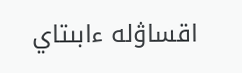اقساۋلە ءابىتاي